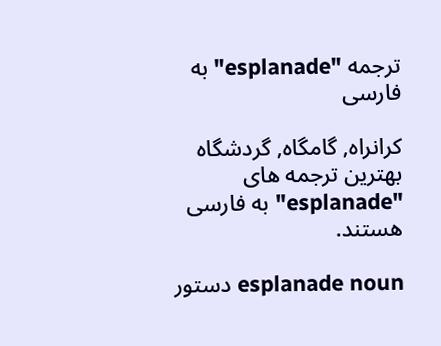ترجمه "esplanade" به فارسی

کرانراه, گامگاه, گردشگاه بهترین ترجمه های "esplanade" به فارسی هستند.

esplanade noun دستور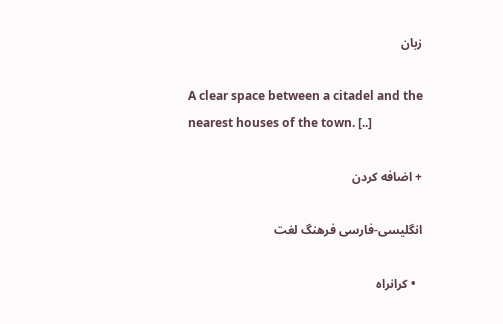زبان

A clear space between a citadel and the nearest houses of the town. [..]

+ اضافه کردن

انگلیسی-فارسی فرهنگ لغت

  • کرانراه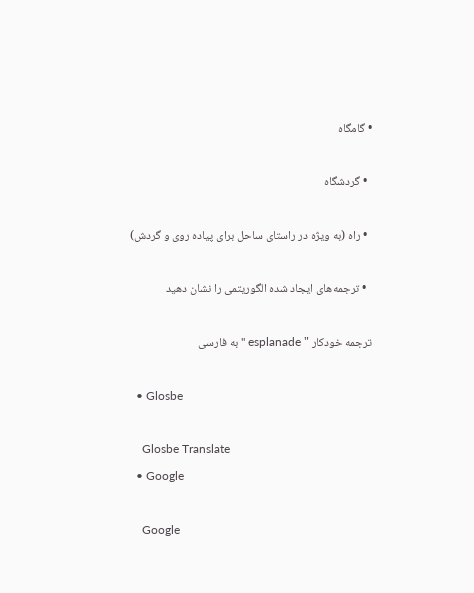• گامگاه

  • گردشگاه

  • راه (به ویژه در راستای ساحل برای پیاده روی و گردش)

  • ترجمه‌های ایجاد شده الگوریتمی را نشان دهید

ترجمه خودکار " esplanade " به فارسی

  • Glosbe

    Glosbe Translate
  • Google

    Google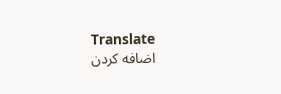Translate
اضافه کردن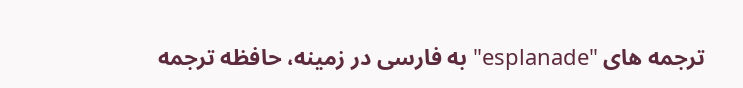ترجمه های "esplanade" به فارسی در زمینه، حافظه ترجمه